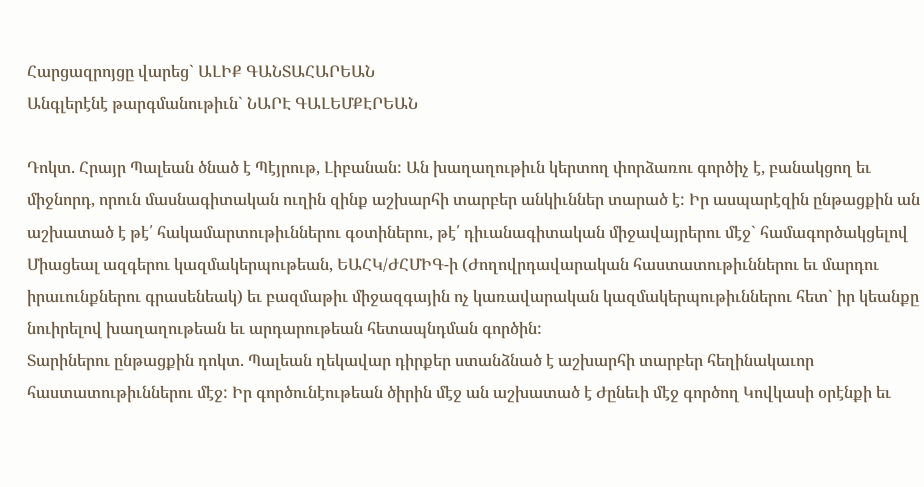Հարցազրոյցը վարեց` ԱԼԻՔ ԳԱՆՏԱՀԱՐԵԱՆ
Անգլերէնէ թարգմանութիւն` ՆԱՐԷ ԳԱԼԵՄՔԷՐԵԱՆ

Դոկտ. Հրայր Պալեան ծնած է Պէյրութ, Լիբանան: Ան խաղաղութիւն կերտող փորձառու գործիչ է, բանակցող եւ միջնորդ, որուն մասնագիտական ուղին զինք աշխարհի տարբեր անկիւններ տարած է: Իր ասպարէզին ընթացքին ան աշխատած է թէ՛ հակամարտութիւններու գօտիներու, թէ՛ դիւանագիտական միջավայրերու մէջ` համագործակցելով Միացեալ ազգերու կազմակերպութեան, ԵԱՀԿ/ԺՀՄԻԳ-ի (Ժողովրդավարական հաստատութիւններու եւ մարդու իրաւունքներու գրասենեակ) եւ բազմաթիւ միջազգային ոչ կառավարական կազմակերպութիւններու հետ` իր կեանքը նուիրելով խաղաղութեան եւ արդարութեան հետապնդման գործին:
Տարիներու ընթացքին դոկտ. Պալեան ղեկավար դիրքեր ստանձնած է աշխարհի տարբեր հեղինակաւոր հաստատութիւններու մէջ: Իր գործունէութեան ծիրին մէջ ան աշխատած է Ժընեւի մէջ գործող Կովկասի օրէնքի եւ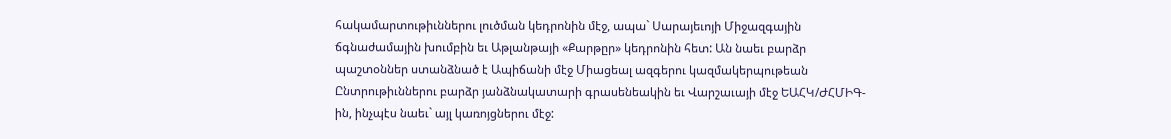հակամարտութիւններու լուծման կեդրոնին մէջ, ապա` Սարայեւոյի Միջազգային ճգնաժամային խումբին եւ Աթլանթայի «Քարթըր» կեդրոնին հետ: Ան նաեւ բարձր պաշտօններ ստանձնած է Ապիճանի մէջ Միացեալ ազգերու կազմակերպութեան Ընտրութիւններու բարձր յանձնակատարի գրասենեակին եւ Վարշաւայի մէջ ԵԱՀԿ/ԺՀՄԻԳ-ին, ինչպէս նաեւ` այլ կառոյցներու մէջ: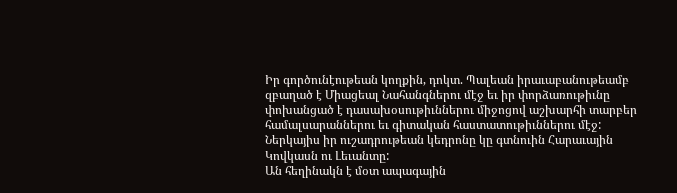Իր գործունէութեան կողքին, դոկտ. Պալեան իրաւաբանութեամբ զբաղած է Միացեալ Նահանգներու մէջ եւ իր փորձառութիւնը փոխանցած է դասախօսութիւններու միջոցով աշխարհի տարբեր համալսարաններու եւ գիտական հաստատութիւններու մէջ: Ներկայիս իր ուշադրութեան կեդրոնը կը գտնուին Հարաւային Կովկասն ու Լեւանտը:
Ան հեղինակն է մօտ ապագային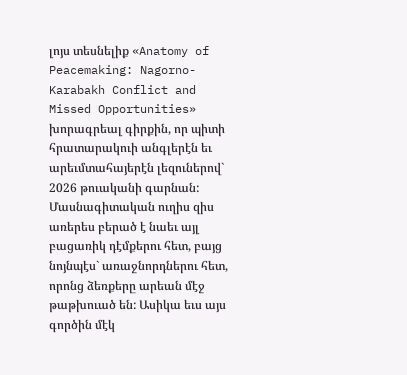լոյս տեսնելիք «Anatomy of Peacemaking: Nagorno-Karabakh Conflict and Missed Opportunities» խորագրեալ գիրքին, որ պիտի հրատարակուի անգլերէն եւ արեւմտահայերէն լեզուներով` 2026 թուականի գարնան:
Մասնագիտական ուղիս զիս առերես բերած է նաեւ այլ բացառիկ դէմքերու հետ, բայց նոյնպէս` առաջնորդներու հետ, որոնց ձեռքերը արեան մէջ թաթխուած են: Ասիկա եւս այս գործին մէկ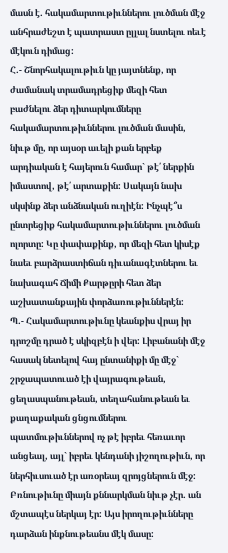մասն է. հակամարտութիւններու լուծման մէջ անհրաժեշտ է պատրաստ ըլլալ նստելու ոեւէ մէկուն դիմաց:
Հ.- Շնորհակալութիւն կը յայտնենք, որ ժամանակ տրամադրեցիք մեզի հետ բաժնելու ձեր դիտարկումները հակամարտութիւններու լուծման մասին, նիւթ մը, որ այսօր աւելի քան երբեք արդիական է հայերուն համար` թէ՛ ներքին իմաստով, թէ՛ արտաքին: Սակայն նախ սկսինք ձեր անձնական ուղիէն: Ինչպէ՞ս ընտրեցիք հակամարտութիւններու լուծման ոլորտը: Կը փափաքինք, որ մեզի հետ կիսէք նաեւ բարձրաստիճան դիւանագէտներու եւ նախագահ Ճիմի Քարթըրի հետ ձեր աշխատանքային փորձառութիւններէն:
Պ.- Հակամարտութիւնը կեանքիս վրայ իր դրոշմը դրած է սկիզբէն ի վեր: Լիբանանի մէջ հասակ նետելով հայ ընտանիքի մը մէջ` շրջապատուած էի վայրագութեան, ցեղասպանութեան, տեղահանութեան եւ քաղաքական ցնցումներու պատմութիւններով ոչ թէ իբրեւ հեռաւոր անցեալ, այլ` իբրեւ կենդանի յիշողութիւն, որ ներհիւսուած էր առօրեայ զրոյցներուն մէջ: Բռնութիւնը միայն քննարկման նիւթ չէր. ան մշտապէս ներկայ էր: Այս իրողութիւնները դարձան ինքնութեանս մէկ մասը: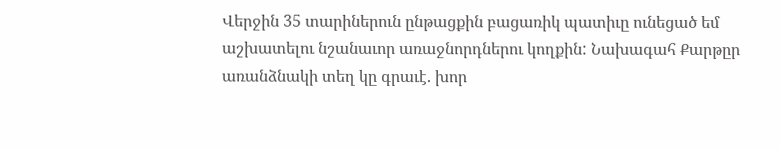Վերջին 35 տարիներուն ընթացքին բացառիկ պատիւը ունեցած եմ աշխատելու նշանաւոր առաջնորդներու կողքին: Նախագահ Քարթըր առանձնակի տեղ կը գրաւէ. խոր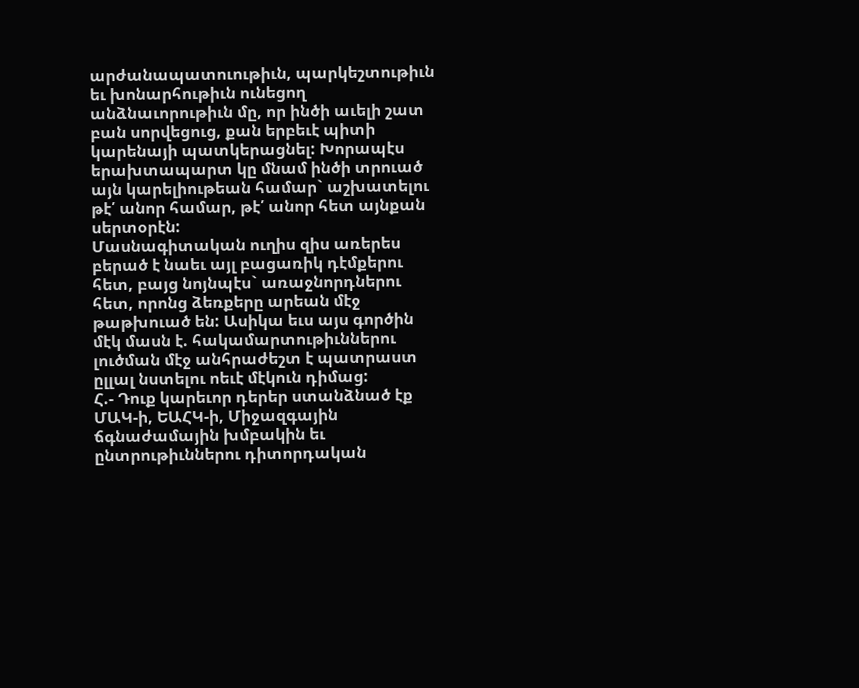արժանապատուութիւն, պարկեշտութիւն եւ խոնարհութիւն ունեցող անձնաւորութիւն մը, որ ինծի աւելի շատ բան սորվեցուց, քան երբեւէ պիտի կարենայի պատկերացնել: Խորապէս երախտապարտ կը մնամ ինծի տրուած այն կարելիութեան համար` աշխատելու թէ՛ անոր համար, թէ՛ անոր հետ այնքան սերտօրէն:
Մասնագիտական ուղիս զիս առերես բերած է նաեւ այլ բացառիկ դէմքերու հետ, բայց նոյնպէս` առաջնորդներու հետ, որոնց ձեռքերը արեան մէջ թաթխուած են: Ասիկա եւս այս գործին մէկ մասն է. հակամարտութիւններու լուծման մէջ անհրաժեշտ է պատրաստ ըլլալ նստելու ոեւէ մէկուն դիմաց:
Հ.- Դուք կարեւոր դերեր ստանձնած էք ՄԱԿ-ի, ԵԱՀԿ-ի, Միջազգային ճգնաժամային խմբակին եւ ընտրութիւններու դիտորդական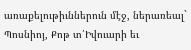առաքելութիւններուն մէջ, ներառեալ` Պոսնիոյ, Քոթ տ՛Իվուարի եւ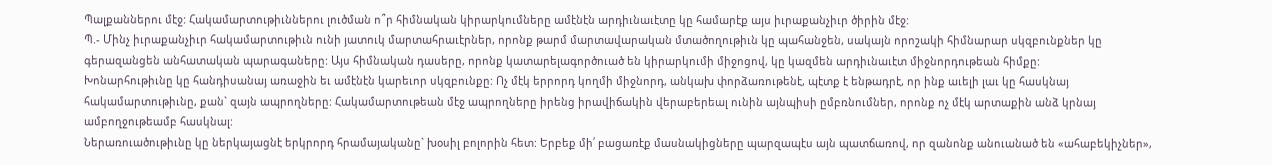Պալքաններու մէջ: Հակամարտութիւններու լուծման ո՞ր հիմնական կիրարկումները ամէնէն արդիւնաւէտը կը համարէք այս իւրաքանչիւր ծիրին մէջ:
Պ.- Մինչ իւրաքանչիւր հակամարտութիւն ունի յատուկ մարտահրաւէրներ, որոնք թարմ մարտավարական մտածողութիւն կը պահանջեն, սակայն որոշակի հիմնարար սկզբունքներ կը գերազանցեն անհատական պարագաները: Այս հիմնական դասերը, որոնք կատարելագործուած են կիրարկումի միջոցով, կը կազմեն արդիւնաւէտ միջնորդութեան հիմքը:
Խոնարհութիւնը կը հանդիսանայ առաջին եւ ամէնէն կարեւոր սկզբունքը: Ոչ մէկ երրորդ կողմի միջնորդ, անկախ փորձառութենէ, պէտք է ենթադրէ, որ ինք աւելի լաւ կը հասկնայ հակամարտութիւնը, քան` զայն ապրողները: Հակամարտութեան մէջ ապրողները իրենց իրավիճակին վերաբերեալ ունին այնպիսի ըմբռնումներ, որոնք ոչ մէկ արտաքին անձ կրնայ ամբողջութեամբ հասկնալ:
Ներառուածութիւնը կը ներկայացնէ երկրորդ հրամայականը` խօսիլ բոլորին հետ: Երբեք մի՛ բացառէք մասնակիցները պարզապէս այն պատճառով, որ զանոնք անուանած են «ահաբեկիչներ»,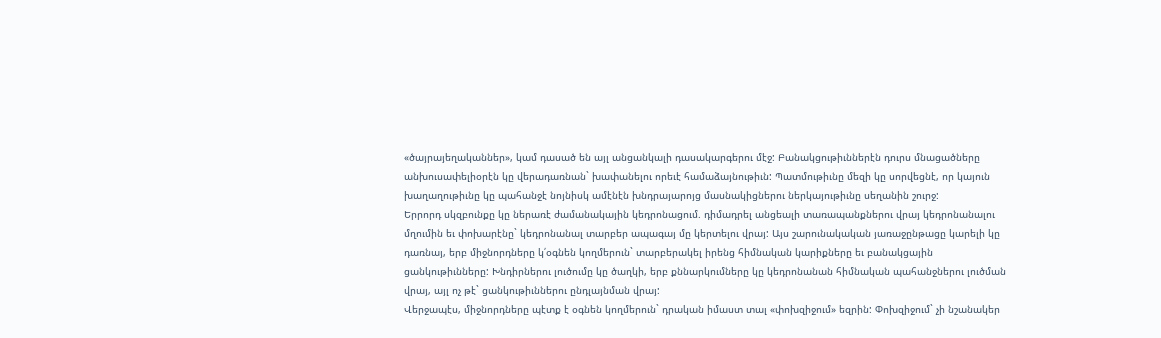«ծայրայեղականներ», կամ դասած են այլ անցանկալի դասակարգերու մէջ: Բանակցութիւններէն դուրս մնացածները անխուսափելիօրէն կը վերադառնան` խափանելու որեւէ համաձայնութիւն: Պատմութիւնը մեզի կը սորվեցնէ, որ կայուն խաղաղութիւնը կը պահանջէ նոյնիսկ ամէնէն խնդրայարոյց մասնակիցներու ներկայութիւնը սեղանին շուրջ:
Երրորդ սկզբունքը կը ներառէ ժամանակային կեդրոնացում. դիմադրել անցեալի տառապանքներու վրայ կեդրոնանալու մղումին եւ փոխարէնը` կեդրոնանալ տարբեր ապագայ մը կերտելու վրայ: Այս շարունակական յառաջընթացը կարելի կը դառնայ, երբ միջնորդները կ՛օգնեն կողմերուն` տարբերակել իրենց հիմնական կարիքները եւ բանակցային ցանկութիւնները: Խնդիրներու լուծումը կը ծաղկի, երբ քննարկումները կը կեդրոնանան հիմնական պահանջներու լուծման վրայ, այլ ոչ թէ` ցանկութիւններու ընդլայնման վրայ:
Վերջապէս, միջնորդները պէտք է օգնեն կողմերուն` դրական իմաստ տալ «փոխզիջում» եզրին: Փոխզիջում` չի նշանակեր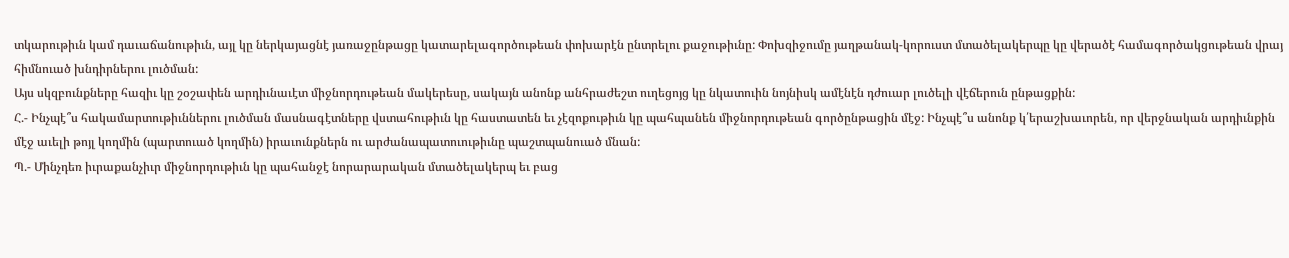տկարութիւն կամ դաւաճանութիւն, այլ կը ներկայացնէ յառաջընթացը կատարելագործութեան փոխարէն ընտրելու քաջութիւնը: Փոխզիջումը յաղթանակ-կորուստ մտածելակերպը կը վերածէ համագործակցութեան վրայ հիմնուած խնդիրներու լուծման:
Այս սկզբունքները հազիւ կը շօշափեն արդիւնաւէտ միջնորդութեան մակերեսը, սակայն անոնք անհրաժեշտ ուղեցոյց կը նկատուին նոյնիսկ ամէնէն դժուար լուծելի վէճերուն ընթացքին:
Հ.- Ինչպէ՞ս հակամարտութիւններու լուծման մասնագէտները վստահութիւն կը հաստատեն եւ չէզոքութիւն կը պահպանեն միջնորդութեան գործընթացին մէջ: Ինչպէ՞ս անոնք կ՛երաշխաւորեն, որ վերջնական արդիւնքին մէջ աւելի թոյլ կողմին (պարտուած կողմին) իրաւունքներն ու արժանապատուութիւնը պաշտպանուած մնան:
Պ.- Մինչդեռ իւրաքանչիւր միջնորդութիւն կը պահանջէ նորարարական մտածելակերպ եւ բաց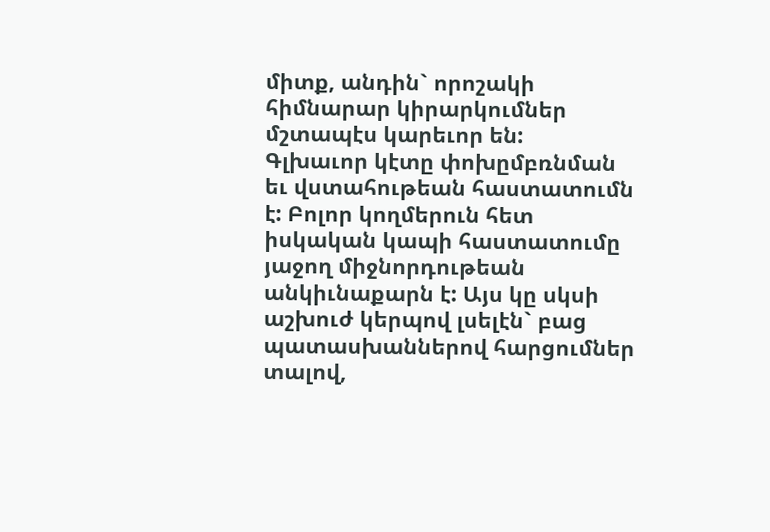միտք, անդին` որոշակի հիմնարար կիրարկումներ մշտապէս կարեւոր են:
Գլխաւոր կէտը փոխըմբռնման եւ վստահութեան հաստատումն է: Բոլոր կողմերուն հետ իսկական կապի հաստատումը յաջող միջնորդութեան անկիւնաքարն է: Այս կը սկսի աշխուժ կերպով լսելէն` բաց պատասխաններով հարցումներ տալով,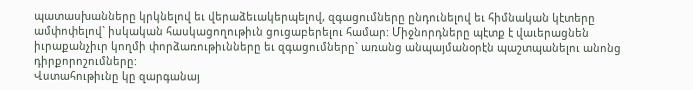պատասխանները կրկնելով եւ վերաձեւակերպելով, զգացումները ընդունելով եւ հիմնական կէտերը ամփոփելով` իսկական հասկացողութիւն ցուցաբերելու համար: Միջնորդները պէտք է վաւերացնեն իւրաքանչիւր կողմի փորձառութիւնները եւ զգացումները` առանց անպայմանօրէն պաշտպանելու անոնց դիրքորոշումները:
Վստահութիւնը կը զարգանայ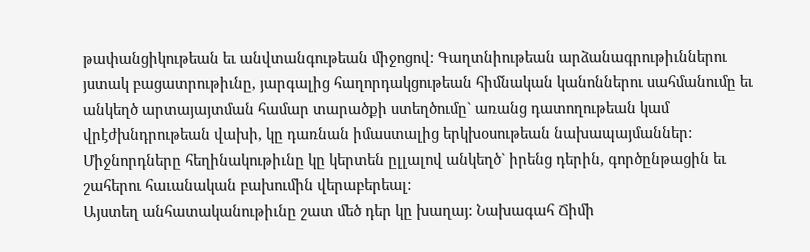թափանցիկութեան եւ անվտանգութեան միջոցով: Գաղտնիութեան արձանագրութիւններու յստակ բացատրութիւնը, յարգալից հաղորդակցութեան հիմնական կանոններու սահմանումը եւ անկեղծ արտայայտման համար տարածքի ստեղծումը` առանց դատողութեան կամ վրէժխնդրութեան վախի, կը դառնան իմաստալից երկխօսութեան նախապայմաններ: Միջնորդները հեղինակութիւնը կը կերտեն ըլլալով անկեղծ` իրենց դերին, գործընթացին եւ շահերու հաւանական բախումին վերաբերեալ:
Այստեղ անհատականութիւնը շատ մեծ դեր կը խաղայ: Նախագահ Ճիմի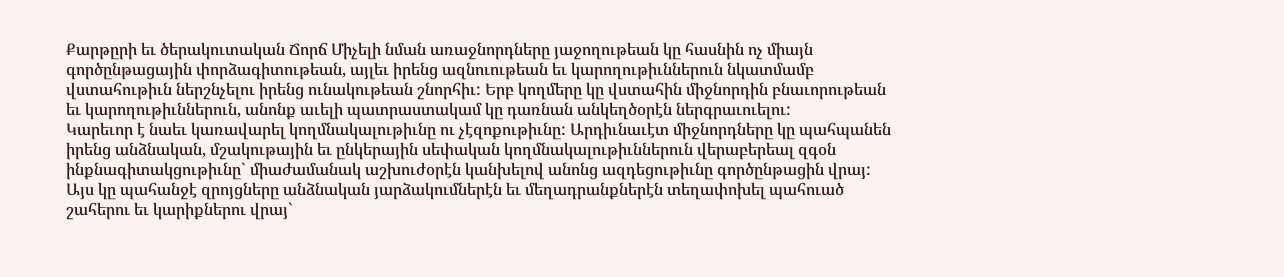Քարթըրի եւ ծերակուտական Ճորճ Միչելի նման առաջնորդները յաջողութեան կը հասնին ոչ միայն գործընթացային փորձագիտութեան, այլեւ իրենց ազնուութեան եւ կարողութիւններուն նկատմամբ վստահութիւն ներշնչելու իրենց ունակութեան շնորհիւ: Երբ կողմերը կը վստահին միջնորդին բնաւորութեան եւ կարողութիւններուն, անոնք աւելի պատրաստակամ կը դառնան անկեղծօրէն ներգրաւուելու:
Կարեւոր է նաեւ կառավարել կողմնակալութիւնը ու չէզոքութիւնը: Արդիւնաւէտ միջնորդները կը պահպանեն իրենց անձնական, մշակութային եւ ընկերային սեփական կողմնակալութիւններուն վերաբերեալ զգօն ինքնագիտակցութիւնը` միաժամանակ աշխուժօրէն կանխելով անոնց ազդեցութիւնը գործընթացին վրայ: Այս կը պահանջէ զրոյցները անձնական յարձակումներէն եւ մեղադրանքներէն տեղափոխել պահուած շահերու եւ կարիքներու վրայ`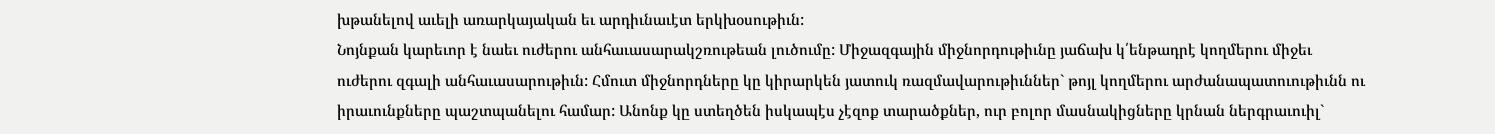խթանելով աւելի առարկայական եւ արդիւնաւէտ երկխօսութիւն:
Նոյնքան կարեւոր է նաեւ ուժերու անհաւասարակշռութեան լուծումը: Միջազգային միջնորդութիւնը յաճախ կ՛ենթադրէ կողմերու միջեւ ուժերու զգալի անհաւասարութիւն: Հմուտ միջնորդները կը կիրարկեն յատուկ ռազմավարութիւններ` թոյլ կողմերու արժանապատուութիւնն ու իրաւունքները պաշտպանելու համար: Անոնք կը ստեղծեն իսկապէս չէզոք տարածքներ, ուր բոլոր մասնակիցները կրնան ներգրաւուիլ`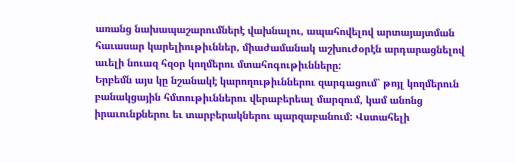առանց նախապաշարումներէ վախնալու, ապահովելով արտայայտման հաւասար կարելիութիւններ, միաժամանակ աշխուժօրէն արդարացնելով աւելի նուազ հզօր կողմերու մտահոգութիւնները:
Երբեմն այս կը նշանակէ կարողութիւններու զարգացում` թոյլ կողմերուն բանակցային հմտութիւններու վերաբերեալ մարզում, կամ անոնց իրաւունքներու եւ տարբերակներու պարզաբանում: Վստահելի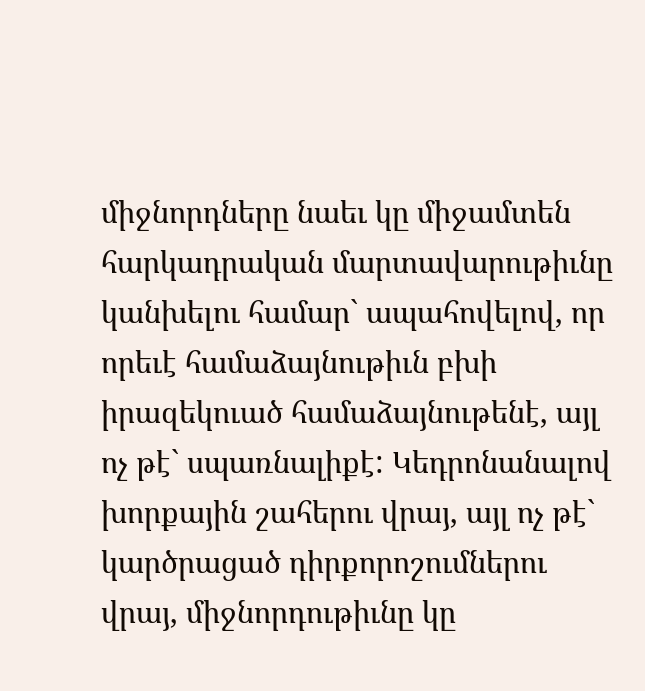միջնորդները նաեւ կը միջամտեն հարկադրական մարտավարութիւնը կանխելու համար` ապահովելով, որ որեւէ համաձայնութիւն բխի իրազեկուած համաձայնութենէ, այլ ոչ թէ` սպառնալիքէ: Կեդրոնանալով խորքային շահերու վրայ, այլ ոչ թէ` կարծրացած դիրքորոշումներու վրայ, միջնորդութիւնը կը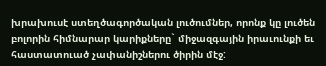խրախուսէ ստեղծագործական լուծումներ, որոնք կը լուծեն բոլորին հիմնարար կարիքները` միջազգային իրաւունքի եւ հաստատուած չափանիշներու ծիրին մէջ: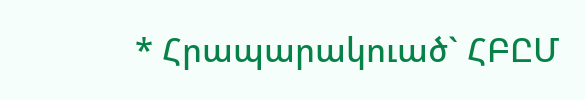* Հրապարակուած` ՀԲԸՄ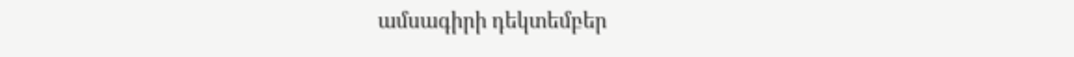ամսագիրի դեկտեմբեր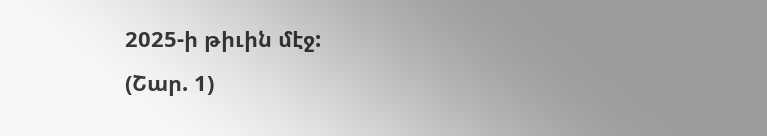2025-ի թիւին մէջ:
(Շար. 1)